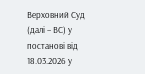Верховний Суд (далі – ВС) у постанові від 18.03.2026 у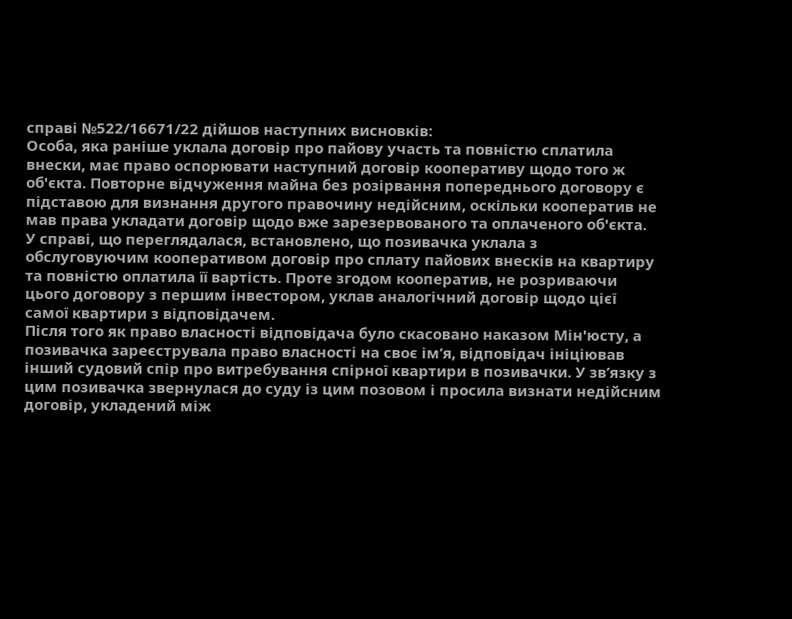справі №522/16671/22 дійшов наступних висновків:
Особа, яка раніше уклала договір про пайову участь та повністю сплатила внески, має право оспорювати наступний договір кооперативу щодо того ж об'єкта. Повторне відчуження майна без розірвання попереднього договору є підставою для визнання другого правочину недійсним, оскільки кооператив не мав права укладати договір щодо вже зарезервованого та оплаченого об'єкта.
У справі, що переглядалася, встановлено, що позивачка уклала з обслуговуючим кооперативом договір про сплату пайових внесків на квартиру та повністю оплатила її вартість. Проте згодом кооператив, не розриваючи цього договору з першим інвестором, уклав аналогічний договір щодо цієї самої квартири з відповідачем.
Після того як право власності відповідача було скасовано наказом Мін'юсту, а позивачка зареєструвала право власності на своє ім’я, відповідач ініціював інший судовий спір про витребування спірної квартири в позивачки. У зв’язку з цим позивачка звернулася до суду із цим позовом і просила визнати недійсним договір, укладений між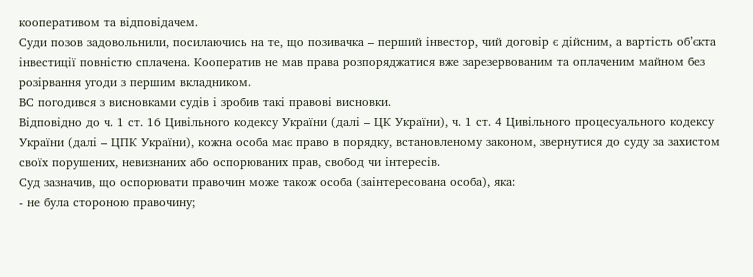кооперативом та відповідачем.
Суди позов задовольнили, посилаючись на те, що позивачка – перший інвестор, чий договір є дійсним, а вартість об’єкта інвестиції повністю сплачена. Кооператив не мав права розпоряджатися вже зарезервованим та оплаченим майном без розірвання угоди з першим вкладником.
ВС погодився з висновками судів і зробив такі правові висновки.
Відповідно до ч. 1 ст. 16 Цивільного кодексу України (далі – ЦК України), ч. 1 ст. 4 Цивільного процесуального кодексу України (далі – ЦПК України), кожна особа має право в порядку, встановленому законом, звернутися до суду за захистом своїх порушених, невизнаних або оспорюваних прав, свобод чи інтересів.
Суд зазначив, що оспорювати правочин може також особа (заінтересована особа), яка:
- не була стороною правочину;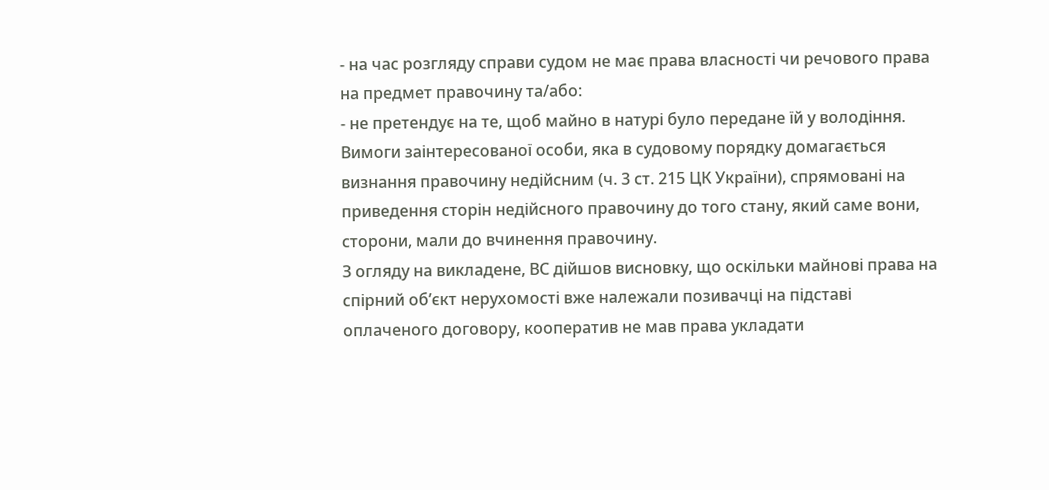- на час розгляду справи судом не має права власності чи речового права на предмет правочину та/або:
- не претендує на те, щоб майно в натурі було передане їй у володіння.
Вимоги заінтересованої особи, яка в судовому порядку домагається визнання правочину недійсним (ч. 3 ст. 215 ЦК України), спрямовані на приведення сторін недійсного правочину до того стану, який саме вони, сторони, мали до вчинення правочину.
З огляду на викладене, ВС дійшов висновку, що оскільки майнові права на спірний об’єкт нерухомості вже належали позивачці на підставі оплаченого договору, кооператив не мав права укладати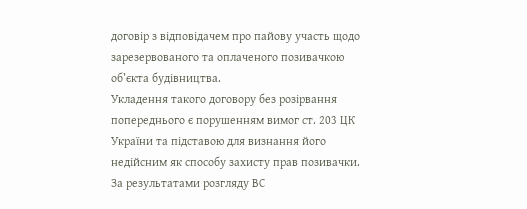договір з відповідачем про пайову участь щодо зарезервованого та оплаченого позивачкою об’єкта будівництва.
Укладення такого договору без розірвання попереднього є порушенням вимог ст. 203 ЦК України та підставою для визнання його недійсним як способу захисту прав позивачки.
За результатами розгляду ВС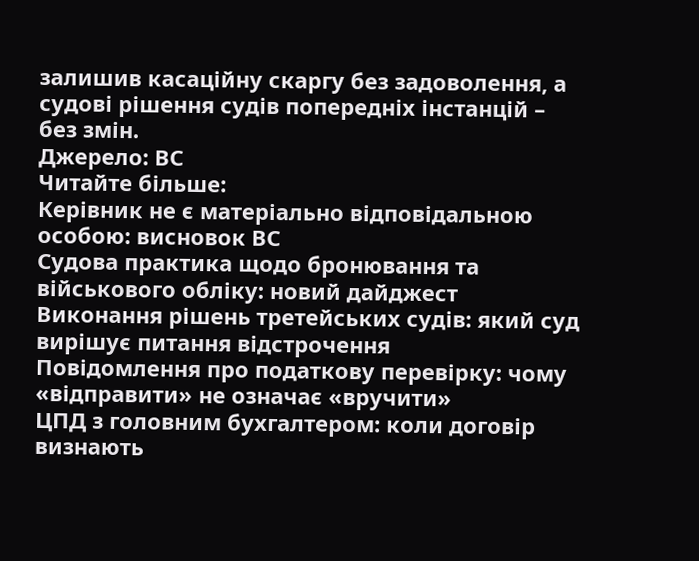залишив касаційну скаргу без задоволення, а судові рішення судів попередніх інстанцій – без змін.
Джерело: ВС
Читайте більше:
Керівник не є матеріально відповідальною особою: висновок ВС
Судова практика щодо бронювання та військового обліку: новий дайджест
Виконання рішень третейських судів: який суд вирішує питання відстрочення
Повідомлення про податкову перевірку: чому «відправити» не означає «вручити»
ЦПД з головним бухгалтером: коли договір визнають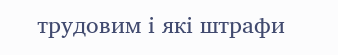трудовим і які штрафи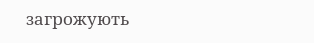загрожують